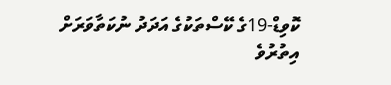ކޮވިޑް-19ގެ ކޭސްތަކުގެ އަދަދު ނުކަތާވަރަށް އިތުރުވެ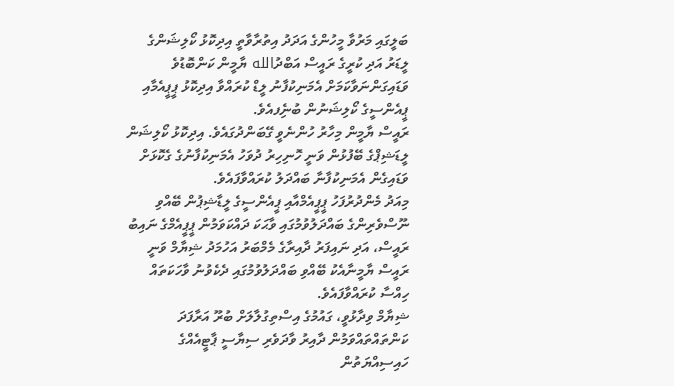ބަލީގައި މަރުވާ މީހުންގެ އަދަދު އިތުރާވާތީ އިދިކޮޅު ކޯލިޝަންގެ ލީޑަރު އަދި ކުރީގެ ރައީސް އަބްދުالله ޔާމީން ކަންބޮޑުވެ ވަޑައިގަންނަވާކަމަށް އެމަނިކުފާނު ލީޑް ކުރައްވާ އިދިކޮޅު ޕީޕީއެމާއި ޕީއެންސީގެ ކޯލިޝަނުން ބުނެިފއެވެ.
ރައީސް ޔާމީން މިހާރު ހުންނެވީ ގޭބަންދުގައެވެ. އިދިކޮޅު ކޯލިޝަން ލީޑަޝިޕްގެ ބޭފުޅުން ވަނީ ހޮނިހިރު ދުވަހު އެމަނިކުފާނުގެ ގެކޮޅަށް ވަޑައިގެން އެމަނިކުފާނާ ބައްދަލު ކުރައްވާފައެވެ.
މިއަދު މެންދުރުފަހު ޕީޕީއެމްއާއި ޕީއެންސީގެ ލީޑާޝިޕުން ބޭއްވި ނޫސްވެރިންގެ ބައްދަލުވުމުގައި ވާޙަކަ ދައްކަވަމުން ޕީޕީއެމްގެ ނައިބު ރައީސް، އަދި ނައިފަރު ދާއިރާގެ މެމްބަރު އަހުމަދު ޝިޔާމް ވަނީ ރައީސް ޔާމީނާއެކު ބޭއްވި ބައްދަލުވުމުގައި ދެކެވުނު ވާހަކަތައް ހިއްސާ ކުރައްވާފައެވެ.
ޝިޔާމް ވިދާޅުވީ، ގައުމުގެ އިސްތިގުލާލަށް ބުރޫ އަރާފަދަ ކަންތައްތައްވަމުން ދާއިރު ވާދަވެރި ސިޔާސީ ޕާޓީއެއްގެ ހައިސިއްޔަތުން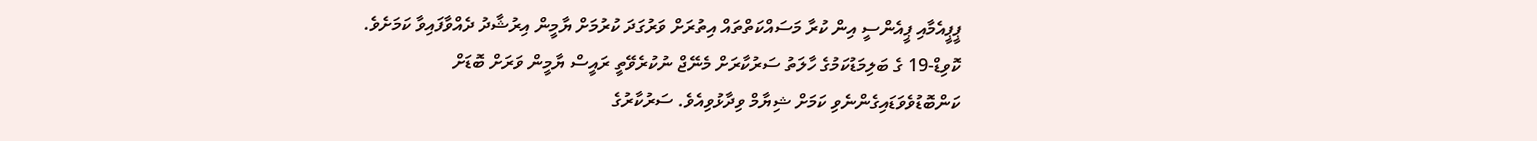ޕީޕީއެމާއި ޕީއެންސީ އިން ކުރާ މަސައްކަތްތައް އިތުރަށް ވަރުގަދަ ކުރުމަށް ޔާމީން އިރުޝާދު ދެއްވާފައިވާ ކަމަށެވެ.
ކޮވިޑް-19 ގެ ބަލިމަޑުކަމުގެ ހާލަތު ސަރުކާރަށް މެނޭޖް ނުކުރެވޭތީ ރައީސް ޔާމީން ވަރަށް ބޮޑަށް ކަންބޮޑުވެވަޑައިގެންނެވި ކަމަށް ޝިޔާމް ވިދާޅުވިއެވެ. ސަރުކާރުގެ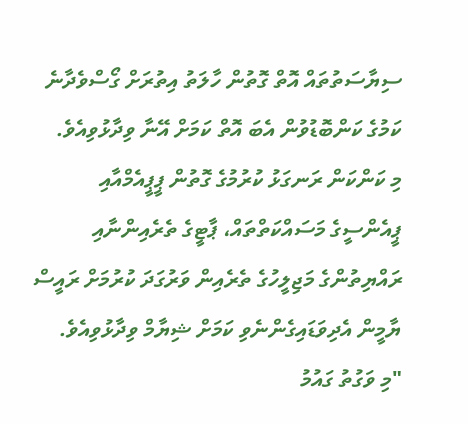ސިޔާސަތުތައް އޮތް ގޮތުން ހާލަތު އިތުރަށް ގޯސްވެދާނެ ކަމުގެ ކަންބޮޑުވުން އެބަ އޮތް ކަމަށް އޭނާ ވިދާޅުވިއެވެ.
މި ކަންކަން ރަނގަޅު ކުރުމުގެ ގޮތުން ޕީޕީއެމްއާއި ޕީއެންސީގެ މަސައްކަތްތައް، ޕާޓީގެ ތެރެއިންނާއި ރައްޔިތުންގެ މަޖިލީހުގެ ތެރެއިން ވަރުގަދަ ކުރުމަށް ރައީސް ޔާމީން އެދިވަޑައިގެންނެވި ކަމަށް ޝިޔާމް ވިދާޅުވިއެވެ.
"މި ވަގުތު ގައުމު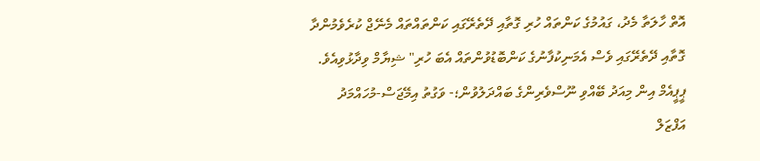އޮތް ހާލަތާ މެދު، ގައުމުގެ ކަންތައް ހުރި ގޮތާއި ދޭތެރޭގައި ކަންތައްތައް މެނޭޖް ކުރެވެމުންދާ ގޮތާއި ދޭތެރޭގައި ވެސް އެމަނިކުފާނުގެ ކަންބޮޑުވުންތައް އެބަ ހުރި" ޝިޔާމް ވިދާޅުވިއެވެ.
ޕީޕީއެމް އިން މިއަދު ބޭއްވި ނޫސްވެރިންގެ ބައްދަލުވުން؛- ވަގުތު އިމޭޖަސް-މުހައްމަދު އަފްޒަލް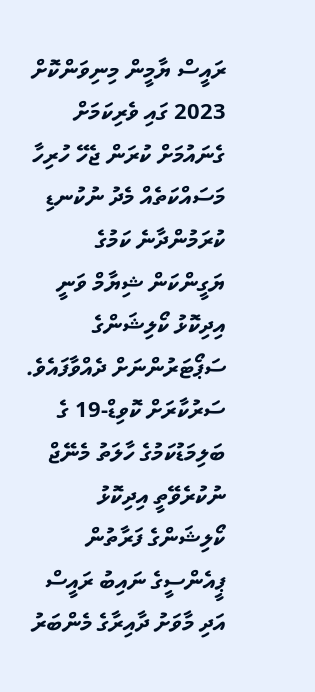ރައީސް ޔާމީން މިނިވަންކޮށް 2023 ގައި ވެރިކަމަށް ގެނައުމަށް ކުރަން ޖެހޭ ހުރިހާ މަސައްކަތެއް މެދު ނުކުނޑި ކުރަމުންދާނެ ކަމުގެ ޔަގީންކަން ޝިޔާމް ވަނީ އިދިކޮޅު ކޯލިޝަންގެ ސަޕޯޓަރުންނަށް ދެއްވާފައެވެ.
ސަރުކާރަށް ކޮވިޑް-19 ގެ ބަލިމަޑުކަމުގެ ހާލަތު މެނޭޖް ނުކުރެވޭތީ އިދިކޮޅު ކޯލިޝަންގެ ފަރާތުން ޕީއެންސީގެ ނައިބު ރައީސް އަދި މާވަށު ދާއިރާގެ މެންބަރު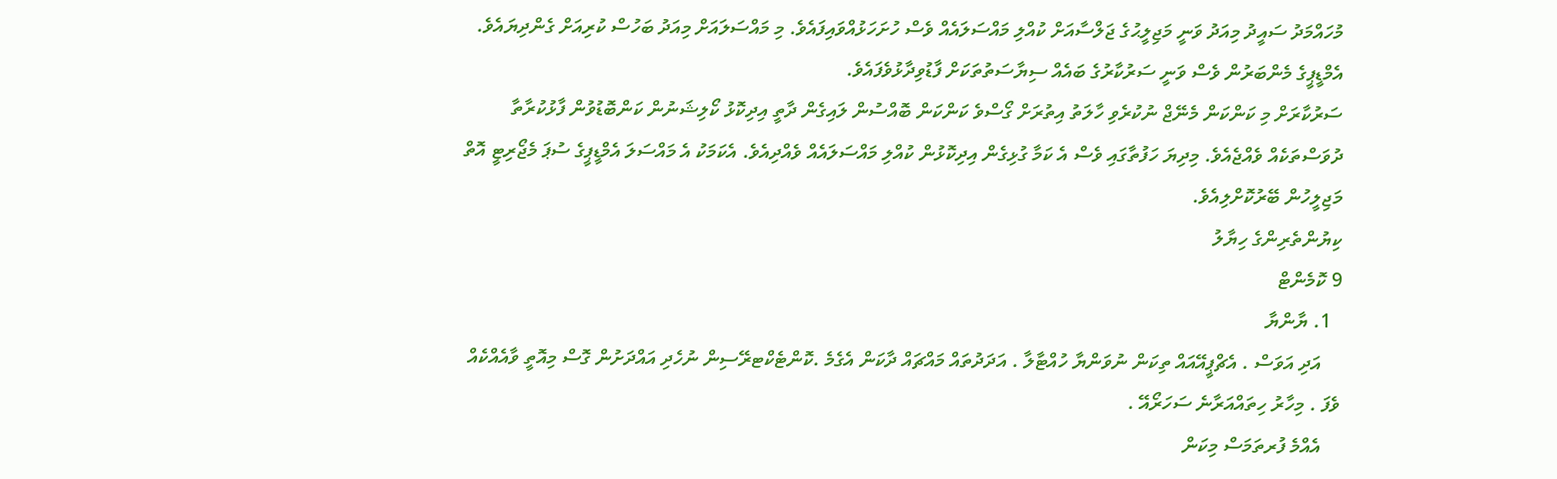މުހައްމަދު ސައީދު މިއަދު ވަނީ މަޖިލީޙުގެ ޖަލްސާއަށް ކުއްލި މައްސަލައެއް ވެސް ހުށަހަޅުއްވައިފައެވެ. މި މައްސަލައަށް މިއަދު ބަހުސް ކުރިއަށް ގެންދިޔައެވެ. އެމްޑީޕީގެ މެންބަރުން ވެސް ވަނީ ސަރުކާރުގެ ބައެއް ސިޔާސަތުތަކަށް ފާޑުވިދާޅުވެފައެވެ.
ސަރުކާރަށް މި ކަންކަން މެނޭޖް ނުކުރެވި ހާލަތު އިތުރަށް ގޯސްވެ ކަންކަން ބޮއްސުން ލައިގެން ދާތީ އިދިކޮޅު ކޯލިޝަނުން ކަންބޮޑުވުން ފާޅުކުރާތާ ދުވަސްތަކެއް ވެއްޖެއެވެ. މިދިޔަ ހަފުތާގައި ވެސް އެ ކަމާ ގުޅިގެން އިދިކޮޅުން ކުއްލި މައްސަލައެއް ވެއްދިއެވެ. އެކަމަކު އެ މައްސަލަ އެމްޑީޕީގެ ސުޕަ މެޖޯރިޓީ އޮތް މަޖިލީހުން ބޭރުކޮށްލިއެވެ.
ކިޔުންތެރިންގެ ހިޔާލު
9 ކޮމެންޓް
  1. ޔާންޔާ
    އަދި އަވަސް . އެޗްޕީއޭއައް ތިކަން ނުވަންޔާ ހުއްޓާލާ . އަދަދުތައް މައްޗައް ދާކަން އެގެމެ .ކޮންޓެކްޓރޭސިން ނުހެދި އައްދަށުން ގޮސް މިއޮތީ ވާއެއްކެއް ވެފަ . މިހާރު ހިތައްއަރާނެ ސަހަރޯއޭ .
    އެއްމެ ފުރތަމަސް މިކަން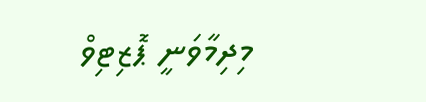މިދިމާވަނީ ޕޮޒިޓިވް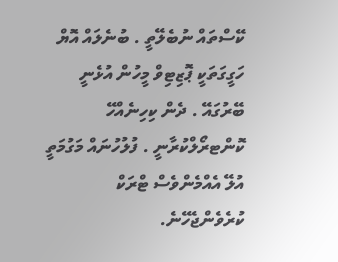ކޭސްތައް ނުބެލޭތީ . ބުނެލައް އޮޔް ހަގީގަތަކީ ޕޮޒިޓިވް މީހުން އުޅެނީ ބޭރުގައޭ . ދެން ކިހިނެއްހޭ ކޮންޓރޯލްކުރާނީ . ފުލުހުނައް މަގުމަތީ އުލޭ އެއްމެންވެސް ޓްރަކް ކުރެވެންޖެހޭނެ.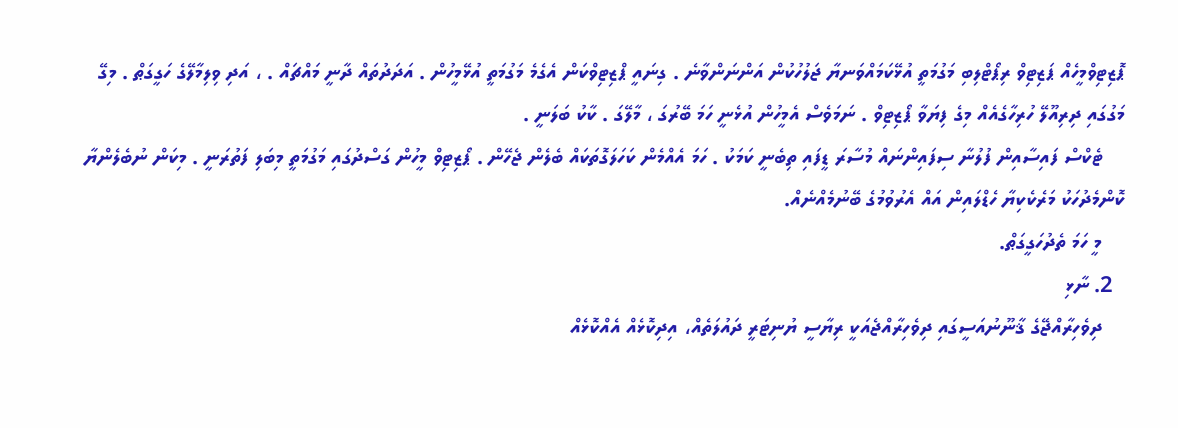ޕޮޒިޓިވްމީހެއް ޕަޒިޓިވް ރިޕޯޓްލިބި މަގުމަތީ އުޅޭކަމައްވަނޔާ ޖަލުހުކުން އަންނަންވާނެ . ގިނައީ ޕްޒިޓިވްކަން އެގެމެ މަގުމަތީ އުޅޭމީހުން . އަދަދުތައް ދާނީ މައްޗައް . ، އަދި ވިލިމާލޭގެ ހަގީގަޠް . މިގޭ މަގުގައި ދިރިއޫލޭ ހުރިހާގެއެއް މިގެ ފިޔަވާ ޕޯޒިޓިވް . ނަމަވެސް އެމީހުން އުޅެނީ ހަމަ ބޭރުގަ ، މާލޭގަ . ކާކު ބަލަނީ .
    ޓެކްސް ފައިސާއިން ފުލުނާ ސިފައިންނައް މުސާރަ ޑީފައި ތިބެނީ ކަމަކު . ހަމަ އެއްމެން ކަހަލަގޮތަކައް ބެލެން ޖެހޭން . ޕޯޒިޓިވް މީހުން ގަސްދުގައި މަގުމަތީ މިބަލި ފަތުރަނީ . މިކަން ނުބެލެންޔާ ކޮންމެދުހަކު މަރެކެކިޔާ ހެޑްލައިން އައް އެރުވުމުގެ ބޭނުމެއްނެއް.
    މީ ހަމަ ތެދުހަގީގަޠް.
  2. ނާޅި
    ދިވެހިރާއްޖޭގެ ޤާނޫނުއަސީގައި ދިވެހިރާއްޖެއަކީ ރިޔާސީ ޔުނިޓަރީ ދައުލަތެއް، އިދިކޮޅެއް އެއްކޮޅެއް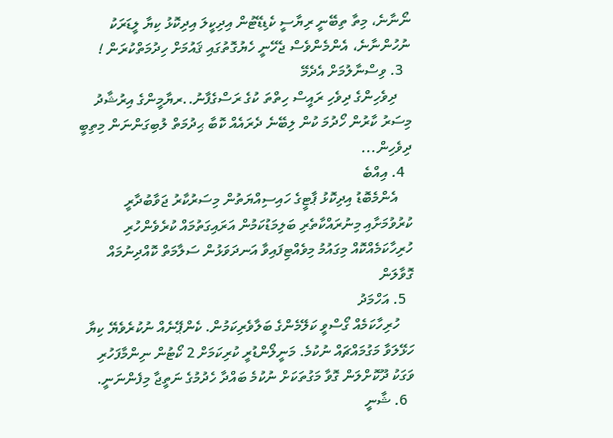ނޯނާނެ، މިތާ ތިބޭނީ ރިޔާސީ ކެޑިޑޭޓުން އިދިކީލަ އިދިކޮޅު ކިޔާ ލީޑަރަކު ނުހުންނާނެ، އެންމެންވެސް ޖެހޭނީ ހެޔުގޮތުގައި ޤައުމަށް ހިދުމަތްކުރަން !
  3. ވިސްނާލުމަށް އެދެމޭ
    ދިވެހިންގެ ދިވެހި ރައީސް ހިތްތަ ކުގެ ރަސްގެފާނު..ރޔާމީންގެ އިރުޝާދު މިސަރު ކާރުން ހޯދުމަ ކުން ލިބޭނެ ދެރައެއް ކޮބާ ޙިދުމަތް ލުބިގަންނަން މިތިބީ ދިވެހިން...
  4. އިއްބެ
    އެންމެބޮޑު އިދިކޮޅު ޕާޓީގެ ހައިސިއްޔަތުން މިސަރުކާރު ޖަވާބުދާރީ ކުރުވުމަށާއި މިނުރައްކާތެރި ބަލިމަޑުކަމުން އަރައިގަތުމައް ކުރެވެންހުރި ހުރިހާކަމެއްކޮއް މިގައުމު މިވެއްޓިފައިވާ އަނދަވަޅުން ސަލާމަތް ކޮއްދިނުމައް ގޮވާލަން
  5. އަހްމަދު
    ހުރިހާކަމެއް ގޯސްވީ ކަލޭމެންގެ ބަލާވެރިކަމުން. ކެންޕޭނެއް ނުކުރެވެޔޭ ކިޔާ ހަޅޭލަވާ މަގުމައްޗައް ނުކުމެ. މަނީލޯންޑުރީ ކުރިކަމަށް 2 ކޯޓުން ނިންމާފަހުރި ވަގަކު ދޫކޮށްލަން ގޮވާ މަގުތަކަށް ނުކުމެ ބައްދާ ހެދުމުގެ ނަތީޖާ މިފެންނަނީ.
  6. ޝާނީ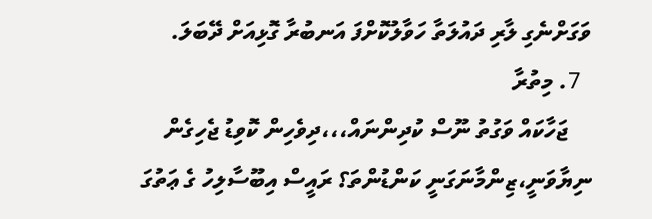ވަގަށްނެގި ލާރި ދައުލަތާ ހަވާލުކޮށްފަ އަނބުރާ ގޮޅިއަށް ދޭބަލަ.
  7. މިތުރާ
    ޖަހާކައް ވަގުތު ނޫސް ކުދިންނައް،،،ދިވެހިން ކޮވިޑު ޖެހިގެން ނިޔާވަނީ،ޒިންމާނަގަނީ ކަންޑުންތަ؟ ރައީސް އިބޫސާލިހު ގެ ޢަތުގަ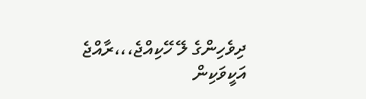ދިވެހިންގެ ލޭ ހޭކިއްޖެ،،،ރާއްޖެ އަކީވަކިން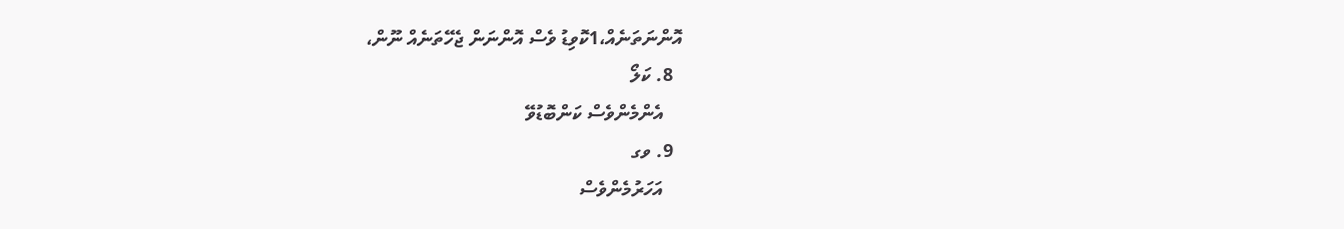އޮންނަތަނެއް،1ކޮވިޑު ވެސް އޮންނަން ޖެހޭތަނެއް ނޫން،
  8. ކަލޯ
    އެންމެންވެސް ކަންބޮޑުވޭ
  9. ވގ
    އަހަރުމެންވެސް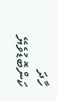ހާދަ ކަންބޮޑުވެޔޭ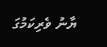ޔާނު ވެރިކަމުގަ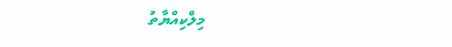މިލްކިއްޔާތު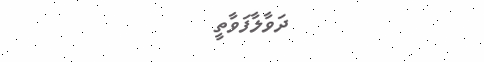ދަވާލާފަވާތީ